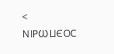< ⲚⲒⲢⲰⳘⲈⲞⲤ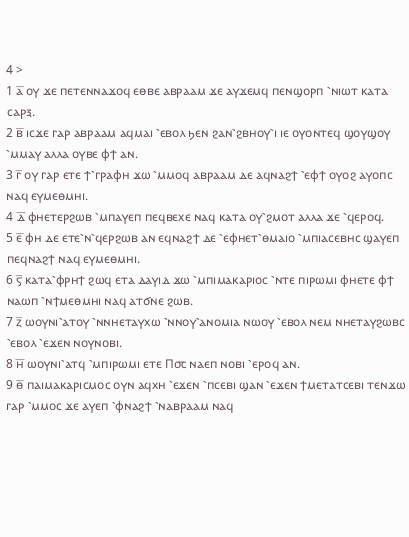4 >
1 ⲁ̅ ⲟⲩ ϫⲉ ⲡⲉⲧⲉⲛⲛⲁϫⲟϥ ⲉⲑⲃⲉ ⲁⲃⲣⲁⲁⲙ ϫⲉ ⲁⲩϫⲉⲙϥ ⲡⲉⲛϣⲟⲣⲡ ⳿ⲛⲓⲱⲧ ⲕⲁⲧⲁ ⲥⲁⲣⲝ.
2 ⲃ̅ ⲓⲥϫⲉ ⲅⲁⲣ ⲁⲃⲣⲁⲁⲙ ⲁϥⲙⲁⲓ ⳿ⲉⲃⲟⲗ ϧⲉⲛ ϩⲁⲛ⳿ϩⲃⲏⲟⲩ⳿ⲓ ⲓⲉ ⲟⲩⲟⲛⲧⲉϥ ϣⲟⲩϣⲟⲩ ⳿ⲙⲙⲁⲩ ⲁⲗⲗⲁ ⲟⲩⲃⲉ ⲫϯ ⲁⲛ.
3 ⲅ̅ ⲟⲩ ⲅⲁⲣ ⲉⲧⲉ ϯ⳿ⲅⲣⲁⲫⲏ ϫⲱ ⳿ⲙⲙⲟϥ ⲁⲃⲣⲁⲁⲙ ⲇⲉ ⲁϥⲛⲁϩϯ ⳿ⲉⲫϯ ⲟⲩⲟϩ ⲁⲩⲟⲡⲥ ⲛⲁϥ ⲉⲩⲙⲉⲑⲙⲏⲓ.
4 ⲇ̅ ⲫⲏⲉⲧⲉⲣϩⲱⲃ ⳿ⲙⲡⲁⲩⲉⲡ ⲡⲉϥⲃⲉⲭⲉ ⲛⲁϥ ⲕⲁⲧⲁ ⲟⲩ⳿ϩⲙⲟⲧ ⲁⲗⲗⲁ ϫⲉ ⳿ϥⲉⲣⲟϥ.
5 ⲉ̅ ⲫⲏ ⲇⲉ ⲉⲧⲉ⳿ⲛ⳿ϥⲉⲣϩⲱⲃ ⲁⲛ ⲉϥⲛⲁϩϯ ⲇⲉ ⳿ⲉⲫⲏⲉⲧ⳿ⲑⲙⲁⲓⲟ ⳿ⲙⲡⲓⲁⲥⲉⲃⲏⲥ ϣⲁⲩⲉⲡ ⲡⲉϥⲛⲁϩϯ ⲛⲁϥ ⲉⲩⲙⲉⲑⲙⲏⲓ.
6 ⲋ̅ ⲕⲁⲧⲁ⳿ⲫⲣⲏϯ ϩⲱϥ ⲉⲧⲁ ⲇⲁⲩⲓⲇ ϫⲱ ⳿ⲙⲡⲓⲙⲁⲕⲁⲣⲓⲟⲥ ⳿ⲛⲧⲉ ⲡⲓⲣⲱⲙⲓ ⲫⲏⲉⲧⲉ ⲫϯ ⲛⲁⲱⲡ ⳿ⲛϯⲙⲉⲑⲙⲏⲓ ⲛⲁϥ ⲁⲧϭⲛⲉ ϩⲱⲃ.
7 ⲍ̅ ⲱⲟⲩⲛⲓ⳿ⲁⲧⲟⲩ ⳿ⲛⲛⲏⲉⲧⲁⲩⲭⲱ ⳿ⲛⲛⲟⲩ⳿ⲁⲛⲟⲙⲓⲁ ⲛⲱⲟⲩ ⳿ⲉⲃⲟⲗ ⲛⲉⲙ ⲛⲏⲉⲧⲁⲩϩⲱⲃⲥ ⳿ⲉⲃⲟⲗ ⳿ⲉϫⲉⲛ ⲛⲟⲩⲛⲟⲃⲓ.
8 ⲏ̅ ⲱⲟⲩⲛⲓ⳿ⲁⲧϥ ⳿ⲙⲡⲓⲣⲱⲙⲓ ⲉⲧⲉ Ⲡ⳪ ⲛⲁⲉⲡ ⲛⲟⲃⲓ ⳿ⲉⲣⲟϥ ⲁⲛ.
9 ⲑ̅ ⲡⲁⲓⲙⲁⲕⲁⲣⲓⲥⲙⲟⲥ ⲟⲩⲛ ⲁϥⲭⲏ ⳿ⲉϫⲉⲛ ⳿ⲡⲥⲉⲃⲓ ϣⲁⲛ ⳿ⲉϫⲉⲛ ϯⲙⲉⲧⲁⲧⲥⲉⲃⲓ ⲧⲉⲛϫⲱ ⲅⲁⲣ ⳿ⲙⲙⲟⲥ ϫⲉ ⲁⲩⲉⲡ ⳿ⲫⲛⲁϩϯ ⳿ⲛⲁⲃⲣⲁⲁⲙ ⲛⲁϥ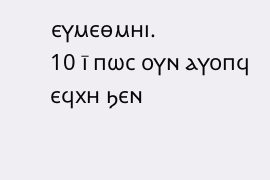ⲉⲩⲙⲉⲑⲙⲏⲓ.
10 ⲓ̅ ⲡⲱⲥ ⲟⲩⲛ ⲁⲩⲟⲡϥ ⲉϥⲭⲏ ϧⲉⲛ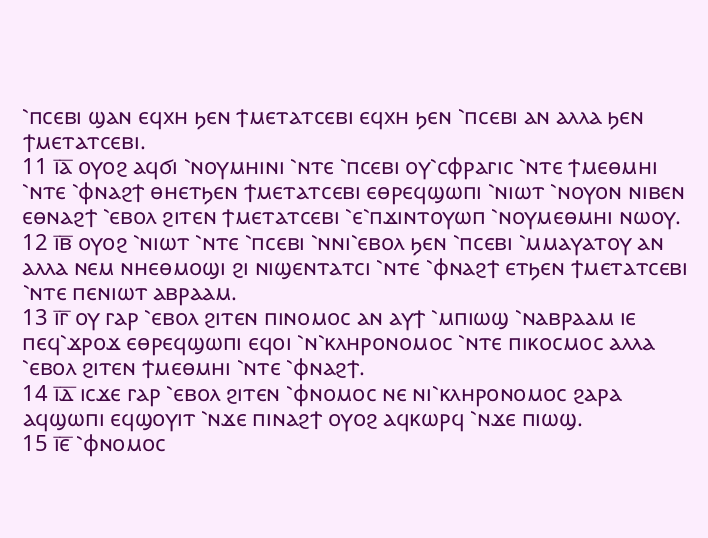⳿ⲡⲥⲉⲃⲓ ϣⲁⲛ ⲉϥⲭⲏ ϧⲉⲛ ϯⲙⲉⲧⲁⲧⲥⲉⲃⲓ ⲉϥⲭⲏ ϧⲉⲛ ⳿ⲡⲥⲉⲃⲓ ⲁⲛ ⲁⲗⲗⲁ ϧⲉⲛ ϯⲙⲉⲧⲁⲧⲥⲉⲃⲓ.
11 ⲓ̅ⲁ̅ ⲟⲩⲟϩ ⲁϥϭⲓ ⳿ⲛⲟⲩⲙⲏⲓⲛⲓ ⳿ⲛⲧⲉ ⳿ⲡⲥⲉⲃⲓ ⲟⲩ⳿ⲥⲫⲣⲁⲅⲓⲥ ⳿ⲛⲧⲉ ϯⲙⲉⲑⲙⲏⲓ ⳿ⲛⲧⲉ ⳿ⲫⲛⲁϩϯ ⲑⲏⲉⲧϧⲉⲛ ϯⲙⲉⲧⲁⲧⲥⲉⲃⲓ ⲉⲑⲣⲉϥϣⲱⲡⲓ ⳿ⲛⲓⲱⲧ ⳿ⲛⲟⲩⲟⲛ ⲛⲓⲃⲉⲛ ⲉⲑⲛⲁϩϯ ⳿ⲉⲃⲟⲗ ϩⲓⲧⲉⲛ ϯⲙⲉⲧⲁⲧⲥⲉⲃⲓ ⳿ⲉ⳿ⲡϫⲓⲛⲧⲟⲩⲱⲡ ⳿ⲛⲟⲩⲙⲉⲑⲙⲏⲓ ⲛⲱⲟⲩ.
12 ⲓ̅ⲃ̅ ⲟⲩⲟϩ ⳿ⲛⲓⲱⲧ ⳿ⲛⲧⲉ ⳿ⲡⲥⲉⲃⲓ ⳿ⲛⲛⲓ⳿ⲉⲃⲟⲗ ϧⲉⲛ ⳿ⲡⲥⲉⲃⲓ ⳿ⲙⲙⲁⲩⲁⲧⲟⲩ ⲁⲛ ⲁⲗⲗⲁ ⲛⲉⲙ ⲛⲏⲉⲑⲙⲟϣⲓ ϩⲓ ⲛⲓϣⲉⲛⲧⲁⲧⲥⲓ ⳿ⲛⲧⲉ ⳿ⲫⲛⲁϩϯ ⲉⲧϧⲉⲛ ϯⲙⲉⲧⲁⲧⲥⲉⲃⲓ ⳿ⲛⲧⲉ ⲡⲉⲛⲓⲱⲧ ⲁⲃⲣⲁⲁⲙ.
13 ⲓ̅ⲅ̅ ⲟⲩ ⲅⲁⲣ ⳿ⲉⲃⲟⲗ ϩⲓⲧⲉⲛ ⲡⲓⲛⲟⲙⲟⲥ ⲁⲛ ⲁⲩϯ ⳿ⲙⲡⲓⲱϣ ⳿ⲛⲁⲃⲣⲁⲁⲙ ⲓⲉ ⲡⲉϥ⳿ϫⲣⲟϫ ⲉⲑⲣⲉϥϣⲱⲡⲓ ⲉϥⲟⲓ ⳿ⲛ⳿ⲕⲗⲏⲣⲟⲛⲟⲙⲟⲥ ⳿ⲛⲧⲉ ⲡⲓⲕⲟⲥⲙⲟⲥ ⲁⲗⲗⲁ ⳿ⲉⲃⲟⲗ ϩⲓⲧⲉⲛ ϯⲙⲉⲑⲙⲏⲓ ⳿ⲛⲧⲉ ⳿ⲫⲛⲁϩϯ.
14 ⲓ̅ⲇ̅ ⲓⲥϫⲉ ⲅⲁⲣ ⳿ⲉⲃⲟⲗ ϩⲓⲧⲉⲛ ⳿ⲫⲛⲟⲙⲟⲥ ⲛⲉ ⲛⲓ⳿ⲕⲗⲏⲣⲟⲛⲟⲙⲟⲥ ϩⲁⲣⲁ ⲁϥϣⲱⲡⲓ ⲉϥϣⲟⲩⲓⲧ ⳿ⲛϫⲉ ⲡⲓⲛⲁϩϯ ⲟⲩⲟϩ ⲁϥⲕⲱⲣϥ ⳿ⲛϫⲉ ⲡⲓⲱϣ.
15 ⲓ̅ⲉ̅ ⳿ⲫⲛⲟⲙⲟⲥ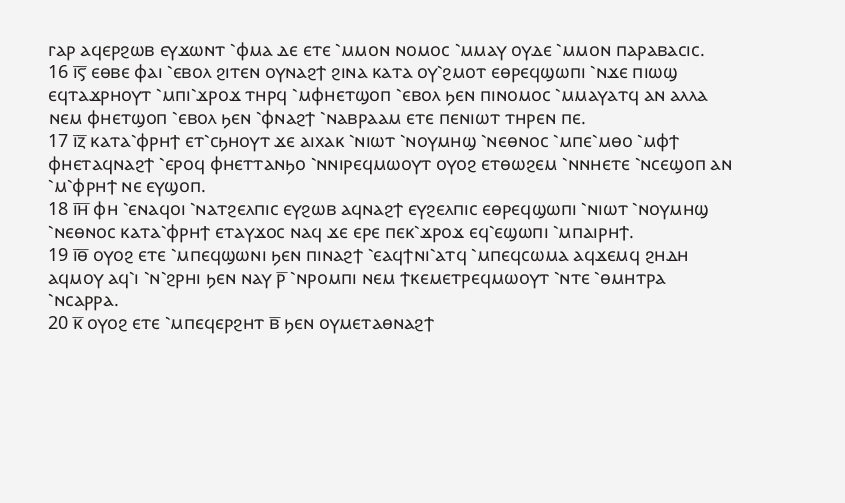ⲅⲁⲣ ⲁϥⲉⲣϩⲱⲃ ⲉⲩϫⲱⲛⲧ ⳿ⲫⲙⲁ ⲇⲉ ⲉⲧⲉ ⳿ⲙⲙⲟⲛ ⲛⲟⲙⲟⲥ ⳿ⲙⲙⲁⲩ ⲟⲩⲇⲉ ⳿ⲙⲙⲟⲛ ⲡⲁⲣⲁⲃⲁⲥⲓⲥ.
16 ⲓ̅ⲋ̅ ⲉⲑⲃⲉ ⲫⲁⲓ ⳿ⲉⲃⲟⲗ ϩⲓⲧⲉⲛ ⲟⲩⲛⲁϩϯ ϩⲓⲛⲁ ⲕⲁⲧⲁ ⲟⲩ⳿ϩⲙⲟⲧ ⲉⲑⲣⲉϥϣⲱⲡⲓ ⳿ⲛϫⲉ ⲡⲓⲱϣ ⲉϥⲧⲁϫⲣⲏⲟⲩⲧ ⳿ⲙⲡⲓ⳿ϫⲣⲟϫ ⲧⲏⲣϥ ⳿ⲙⲫⲏⲉⲧϣⲟⲡ ⳿ⲉⲃⲟⲗ ϧⲉⲛ ⲡⲓⲛⲟⲙⲟⲥ ⳿ⲙⲙⲁⲩⲁⲧϥ ⲁⲛ ⲁⲗⲗⲁ ⲛⲉⲙ ⲫⲏⲉⲧϣⲟⲡ ⳿ⲉⲃⲟⲗ ϧⲉⲛ ⳿ⲫⲛⲁϩϯ ⳿ⲛⲁⲃⲣⲁⲁⲙ ⲉⲧⲉ ⲡⲉⲛⲓⲱⲧ ⲧⲏⲣⲉⲛ ⲡⲉ.
17 ⲓ̅ⲍ̅ ⲕⲁⲧⲁ⳿ⲫⲣⲏϯ ⲉⲧ⳿ⲥϧⲏⲟⲩⲧ ϫⲉ ⲁⲓⲭⲁⲕ ⳿ⲛⲓⲱⲧ ⳿ⲛⲟⲩⲙⲏϣ ⳿ⲛⲉⲑⲛⲟⲥ ⳿ⲙⲡⲉ⳿ⲙⲑⲟ ⳿ⲙⲫϯ ⲫⲏⲉⲧⲁϥⲛⲁϩϯ ⳿ⲉⲣⲟϥ ⲫⲏⲉⲧⲧⲁⲛϧⲟ ⳿ⲛⲛⲓⲣⲉϥⲙⲱⲟⲩⲧ ⲟⲩⲟϩ ⲉⲧⲑⲱϩⲉⲙ ⳿ⲛⲛⲏⲉⲧⲉ ⳿ⲛⲥⲉϣⲟⲡ ⲁⲛ ⳿ⲙ⳿ⲫⲣⲏϯ ⲛⲉ ⲉⲩϣⲟⲡ.
18 ⲓ̅ⲏ̅ ⲫⲏ ⳿ⲉⲛⲁϥⲟⲓ ⳿ⲛⲁⲧϩⲉⲗⲡⲓⲥ ⲉⲩϩⲱⲃ ⲁϥⲛⲁϩϯ ⲉⲩϩⲉⲗⲡⲓⲥ ⲉⲑⲣⲉϥϣⲱⲡⲓ ⳿ⲛⲓⲱⲧ ⳿ⲛⲟⲩⲙⲏϣ ⳿ⲛⲉⲑⲛⲟⲥ ⲕⲁⲧⲁ⳿ⲫⲣⲏϯ ⲉⲧⲁⲩϫⲟⲥ ⲛⲁϥ ϫⲉ ⲉⲣⲉ ⲡⲉⲕ⳿ϫⲣⲟϫ ⲉϥ⳿ⲉϣⲱⲡⲓ ⳿ⲙⲡⲁⲓⲣⲏϯ.
19 ⲓ̅ⲑ̅ ⲟⲩⲟϩ ⲉⲧⲉ ⳿ⲙⲡⲉϥϣⲱⲛⲓ ϧⲉⲛ ⲡⲓⲛⲁϩϯ ⳿ⲉⲁϥϯⲛⲓ⳿ⲁⲧϥ ⳿ⲙⲡⲉϥⲥⲱⲙⲁ ⲁϥϫⲉⲙϥ ϩⲏⲇⲏ ⲁϥⲙⲟⲩ ⲁϥ⳿ⲓ ⳿ⲛ⳿ϩⲣⲏⲓ ϧⲉⲛ ⲛⲁⲩ ⲣ̅ ⳿ⲛⲣⲟⲙⲡⲓ ⲛⲉⲙ ϯⲕⲉⲙⲉⲧⲣⲉϥⲙⲱⲟⲩⲧ ⳿ⲛⲧⲉ ⳿ⲑⲙⲏⲧⲣⲁ ⳿ⲛⲥⲁⲣⲣⲁ.
20 ⲕ̅ ⲟⲩⲟϩ ⲉⲧⲉ ⳿ⲙⲡⲉϥⲉⲣϩⲏⲧ ⲃ̅ ϧⲉⲛ ⲟⲩⲙⲉⲧⲁⲑⲛⲁϩϯ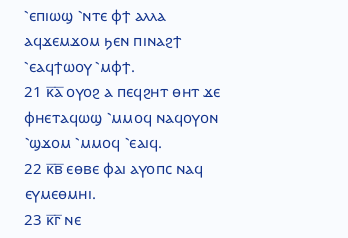⳿ⲉⲡⲓⲱϣ ⳿ⲛⲧⲉ ⲫϯ ⲁⲗⲗⲁ ⲁϥϫⲉⲙϫⲟⲙ ϧⲉⲛ ⲡⲓⲛⲁϩϯ ⳿ⲉⲁϥϯⲱⲟⲩ ⳿ⲙⲫϯ.
21 ⲕ̅ⲁ̅ ⲟⲩⲟϩ ⲁ ⲡⲉϥϩⲏⲧ ⲑⲏⲧ ϫⲉ ⲫⲏⲉⲧⲁϥⲱϣ ⳿ⲙⲙⲟϥ ⲛⲁϥⲟⲩⲟⲛ ⳿ϣϫⲟⲙ ⳿ⲙⲙⲟϥ ⳿ⲉⲁⲓϥ.
22 ⲕ̅ⲃ̅ ⲉⲑⲃⲉ ⲫⲁⲓ ⲁⲩⲟⲡⲥ ⲛⲁϥ ⲉⲩⲙⲉⲑⲙⲏⲓ.
23 ⲕ̅ⲅ̅ ⲛⲉ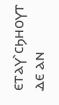ⲉⲧⲁⲩ⳿ⲥϧⲏⲟⲩⲧ ⲇⲉ ⲁⲛ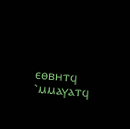ⲉⲑⲃⲏⲧϥ ⳿ⲙⲙⲁⲩⲁⲧϥ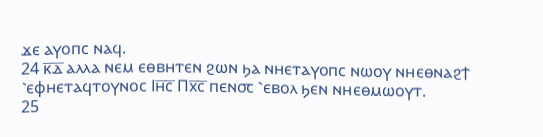ϫⲉ ⲁⲩⲟⲡⲥ ⲛⲁϥ.
24 ⲕ̅ⲇ̅ ⲁⲗⲗⲁ ⲛⲉⲙ ⲉⲑⲃⲏⲧⲉⲛ ϩⲱⲛ ϧⲁ ⲛⲏⲉⲧⲁⲩⲟⲡⲥ ⲛⲱⲟⲩ ⲛⲏⲉⲑⲛⲁϩϯ ⳿ⲉⲫⲏⲉⲧⲁϥⲧⲟⲩⲛⲟⲥ Ⲓⲏ̅ⲥ̅ Ⲡⲭ̅ⲥ̅ ⲡⲉⲛ⳪ ⳿ⲉⲃⲟⲗ ϧⲉⲛ ⲛⲏⲉⲑⲙⲱⲟⲩⲧ.
25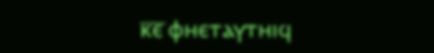ⲕ̅ⲉ̅ ⲫⲏⲉⲧⲁⲩⲧⲏⲓϥ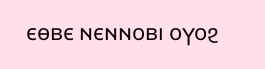ⲉⲑⲃⲉ ⲛⲉⲛⲛⲟⲃⲓ ⲟⲩⲟϩ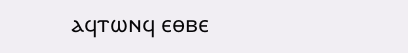ⲁϥⲧⲱⲛϥ ⲉⲑⲃⲉ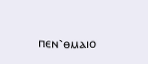ⲡⲉⲛ⳿ⲑⲙⲁⲓⲟ